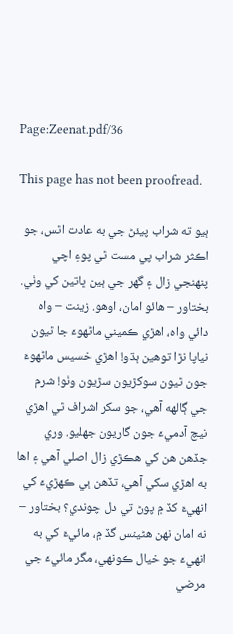Page:Zeenat.pdf/36

This page has not been proofread.

ٻيو ته شراب پيئڻ جي به عادت اٿس، جو اڪثر شراب پي مست ٿي پوءِ اچي پنهنجي زال ۽ گهر جي ٻين ڀاتين کي وٺي. بختاور – هائو امان، اوهو. زينت – واه دائي واه، اهڙي ڪميني ماڻهوءَ جا ٿيون نياپا نڙا توهين ٻڌو! اهڙي خسيس ماڻهوءَ جون ٿيون سوکڙيون سڙيون وٺو! شرم جي ڳالهه آهي، جو سکر اشراف ٿي اهڙي نيچ آدميءَ جون گاريون جهليو. وري جڏهن هن کي هڪڙي زال اصلي آهي ۽ اها به اهڙي سکي آهي، تڏهن ٻي ڪهڙيءَ کي انهيءَ کڏ ۾ پوڻ تي دل چوندي؟ بختاور – نه امان نهن هڻينس گڏ ۾، مائيءَ کي به انهيءَ جو خيال ڪونهي، مگر مائيءَ جي مرضي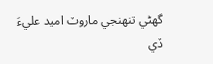گهڻي تنهنجي ماروٽ اميد عليءَ ڏي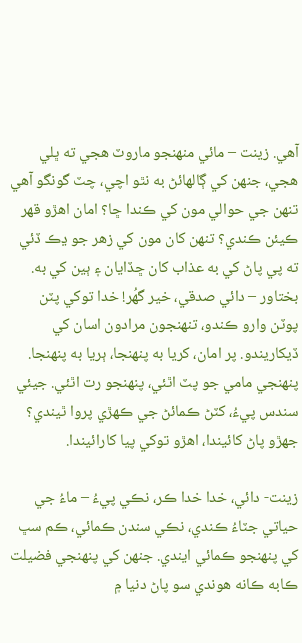آهي. زينت – مائي منهنجو ماروٽ هجي ته ڀلي هجي، جنهن کي ڳالهائڻ به نٿو اچي، چٽ گونگو آهي تنهن جي حوالي مون کي ڪندا ڇا؟ امان اهڙو قهر ڪيئن ڪندي؟ تنهن کان مون کي زهر جو ڍڪ ڏئي ته پي پاڻ کي به عذاب کان ڇڏايان ۽ ٻين کي به. بختاور – دائي صدقي، خير گهُر! خدا توکي پٽن پوٽن وارو ڪندو، تنهنجون مرادون اسان کي ڏيکاريندو. پر امان، کريا به پنهنجا، ٻريا به پنهنجا. پنهنجي مامي جو پٽ اٿئي، پنهنجو رت اٿئي. جيئي سندس پيءُ، کٽڻ ڪمائڻ جي ڪهڙي پروا ٿيندي؟ جهڙو پاڻ کائيندا، اهڙو توکي پيا کارائيندا.

زينت- دائي، خدا خدا ڪر، نڪي پيءُ – ماءُ جي حياتي جٽاءُ ڪندي، نڪي سندن ڪمائي، ڪم سڀ کي پنهنجو ڪمائي ايندي. جنهن کي پنهنجي فضيلت ڪابه ڪانه هوندي سو پاڻ دنيا ۾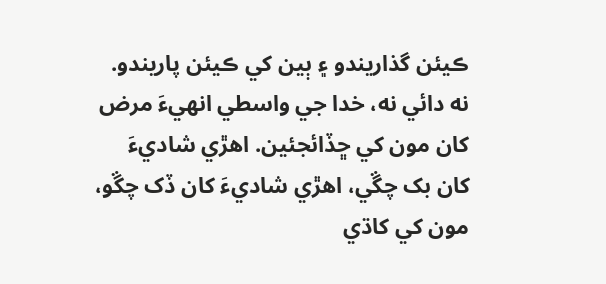ڪيئن گذاريندو ۽ ٻين کي ڪيئن پاريندو. نه دائي نه، خدا جي واسطي انهيءَ مرض کان مون کي ڇڏائجئين. اهڙي شاديءَ کان بک چڱي، اهڙي شاديءَ کان ڏک چڱو، مون کي کاڌي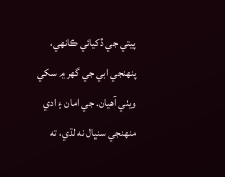پيتي جي ڏکيائي ڪانهي، پنهنجي ابي جي گهر ۾ سکي ويٺي آهيان. جي امان ۽ ادي منهنجي سنڀال نه لڌي، ته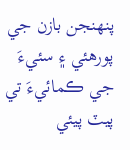پنهنجن بازن جي پورهئي ۽ سئيءَ جي ڪمائيءَ تي پيٽ پيئي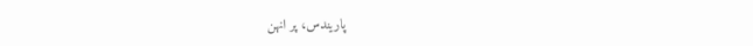پاريندس، پر انهن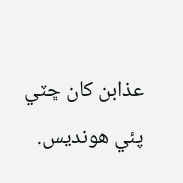عذابن کان ڇٽي پئي هونديس.